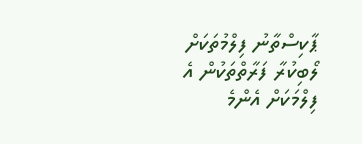ޕާކިސްތާނު ފިލްމުތަކަށް ލޯބިކުރާ ފަރާތްތަކުން އެ ފިލްމަކަށް އެންމެ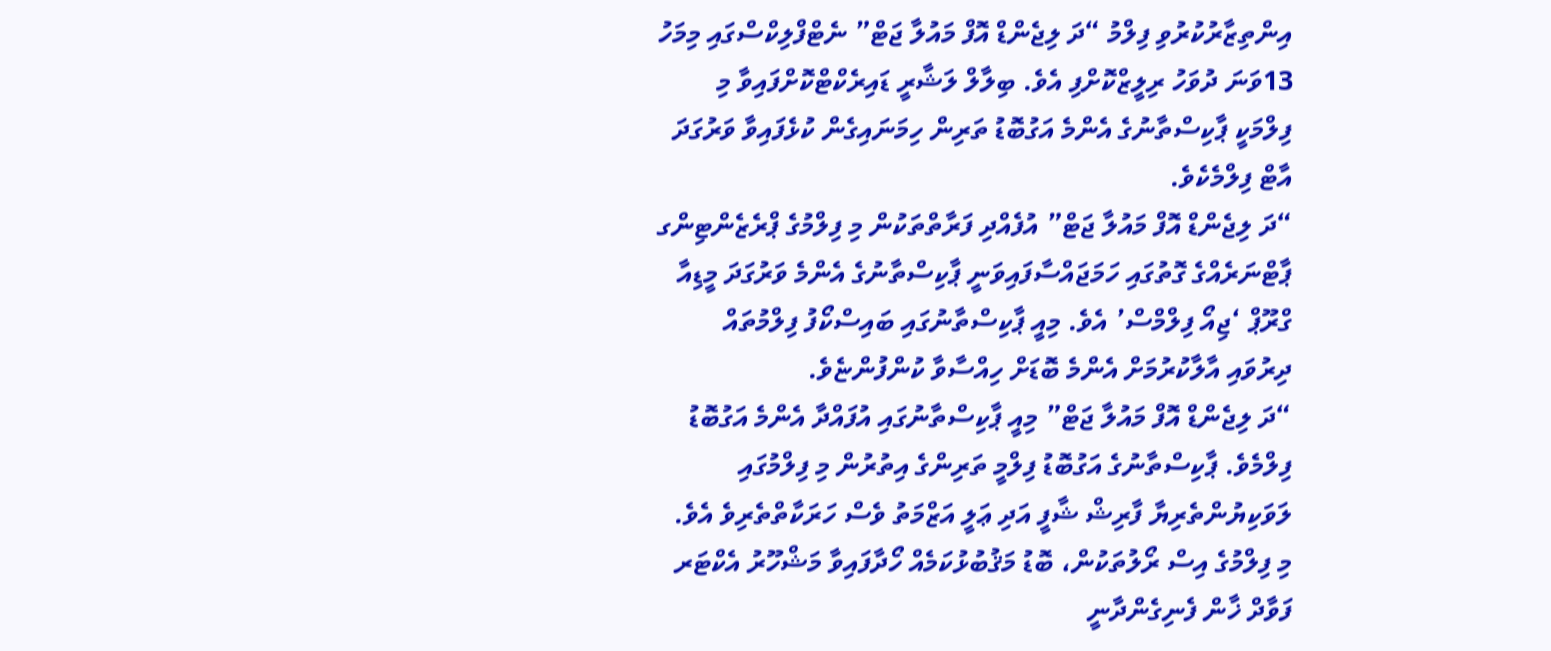އިންތިޒާރުކުރުވި ފިލްމު “ދަ ލިޖެންޑް އޮފް މައުލާ ޖަޓް” ނެޓްފްލިކްސްގައި މިމަހު 13ވަނަ ދުވަހު ރިލީޒްކޮށްފި އެވެ. ބިލާލް ލަޝާރީ ޑައިރެކްޓްކޮށްފައިވާ މި ފިލްމަކީ ޕާކިސްތާނުގެ އެންމެ އަގުބޮޑު ތަރިން ހިމަނައިގެން ކުޅެފައިވާ ވަރުގަދަ އާޓް ފިލްމެކެވެ.
“ދަ ލިޖެންޑް އޮފް މައުލާ ޖަޓް” އުފެއްދި ފަރާތްތަކުން މި ފިލްމުގެ ޕްރެޒެންޓިންގ ޕާޓްނަރެއްގެ ގޮތުގައި ހަމަޖައްސާފައިވަނީ ޕާކިސްތާނުގެ އެންމެ ވަރުގަދަ މީޑިއާ ގްރޫޕް ‘ޖިއޯ ފިލްމްސް’ އެވެ. މިއީ ޕާކިސްތާނުގައި ބައިސްކޯފު ފިލްމުތައް ދިރުވައި އާލާކުރުމަށް އެންމެ ބޮޑަށް ހިއްސާވާ ކުންފުންޏެވެ.
“ދަ ލިޖެންޑް އޮފް މައުލާ ޖަޓް” މިއީ ޕާކިސްތާނުގައި އުފައްދާ އެންމެ އަގުބޮޑު ފިލްމެވެ. ޕާކިސްތާނުގެ އަގުބޮޑު ފިލްމީ ތަރިންގެ އިތުރުން މި ފިލްމުގައި ލަވަކިޔުންތެރިޔާ ފާރިޝް ޝާފީ އަދި ޢަލީ އަޒްމަތު ވެސް ހަރަކާތްތެރިވެ އެވެ.
މި ފިލްމުގެ އިސް ރޯލުތަކުން، ބޮޑު މަޤުބުޅުކަމެއް ހޯދާފައިވާ މަޝްހޫރު އެކްޓަރ ފަވާދް ޚާން ފެނިގެންދާނީ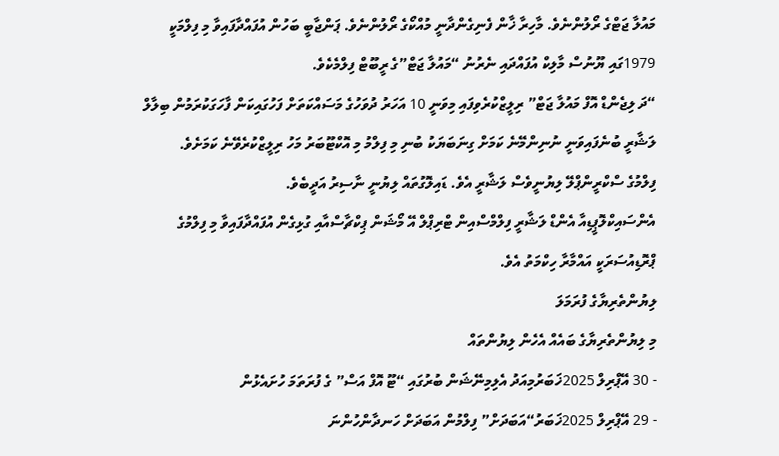މައުލާ ޖަޓްގެ ރޯލުންނެވެ. މާހިރާ ޚާން ފެނިގެންދާނީ މުއްކޯގެ ރޯލުންނެވެ. ޕަންޖާބީ ބަހުން އުފައްދާފައިވާ މި ފިލްމަކީ 1979ގައި ޔޫނުސް މާލިކް އުފައްދައި ނެރުނު “މައުލާ ޖަޓް”ގެ ރީބޫޓް ފިލްމެކެވެ.
“ދަ ލިޖެންޑް އޮފް މައުލާ ޖަޓް” ރިލީޒްކުރެވިފައި މިވަނީ 10 އަހަރު ދުވަހުގެ މަސައްކަތަށް ފަހުގައިކަން ފާހަގަކުރަމުން ބިލާލް ލަޝާރީ ބުނެފައިވަނީ ނުނިންމޭނެ ކަމަށް ގިނަބަޔަކު ބުނި މި ފިލްމު މި އޮކްޓޫބަރު މަހު ރިލީޒްކުރެވޭނެ ކަމަށެވެ.
ފިލްމުގެ ސްކްރީންޕްލޭ ލިޔުނީވެސް ލަޝާރީ އެވެ. ޑައިލޮގުތައް ލިޔުނީ ނާސިރު އަދީބެވެ.
އެންސައިކްލޮޕީޑިއާ އެންޑް ލަޝާރީ ފިލްމްސްއިން ޓްރިޕްލް އޭ މޯޝަން ޕިކްޗާސްއާއި ގުޅިގެން އުފައްދާފައިވާ މި ފިލްމުގެ ޕްރޮޑިއުސަރަކީ އައްމާރާ ހިކްމަތު އެވެ.
ލިޔުންތެރިޔާގެ ފުރަމަލަ
މި ލިޔުންތެރިޔާގެ ބައެއް އެހެން ލިޔުންތައް
- 30 އޭޕްރިލް 2025ޚަބަރުމިއަދު އެލިމިނޭޝަން ބުރުގައި “ޓޫ އޮފް އަސް” ގެ ފުރަތަމަ ހުށައެޅުން
- 29 އޭޕްރިލް 2025ޚަބަރު“އަބަދަށް” ފިލްމުން އަބަދަށް ހަނދާންހުންނަ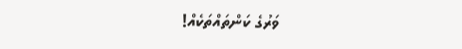ވަރުގެ ކަންތައްތަކެއް!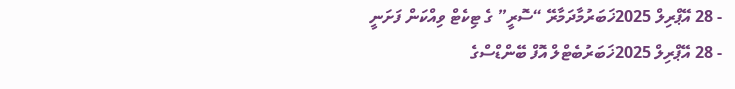- 28 އޭޕްރިލް 2025ޚަބަރުމާދަމާރޭ “ސޮރީ” ގެ ޓިކެޓް ވިއްކަން ފަށަނީ
- 28 އޭޕްރިލް 2025ޚަބަރުބެޓްލް އޮފް ބޭންޑްސްގެ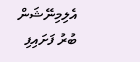އެލިމިނޭޝަން ބުރު ފަށައިފި